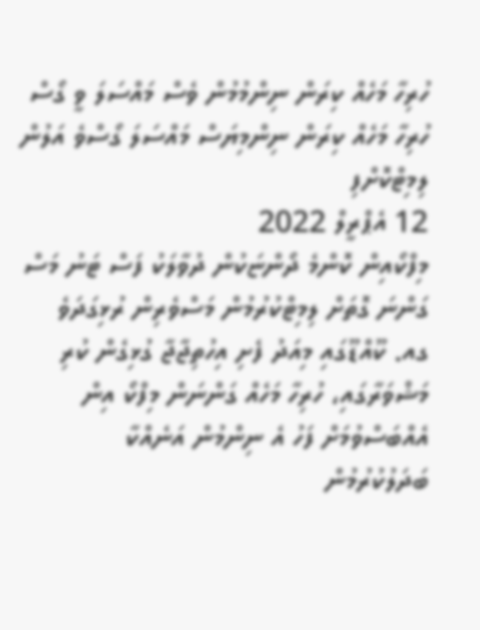ހުރިހާ މަހެއް ކިރަން ނިންމުމުން ވެސް މައްސަލަ ވީ ގޯސް
ހުރިހާ މަހެއް ކިރަން ނިންމިޔަސް މައްސަލަ ގޯސްވެ އަލުން ލިމިޓްކޮށްފި
12 އެޕްރީލް 2022
މިފްކޯއިން ކޮންމެ ދޯންޏަކުން ދުވާލަކު ފަސް ޓަނު މަސް ގަންނަ ގޮތަށް ލިމިޓްކުރުމުން މަސްވެރިން ރުޅިގަދަވެ ގއ. ކޫއްޑޫގައި މިއަދު ފެށި އިހުތިޖާޖާ ގުޅިގެން ކުރި މަޝްވަރާގައި، ހުރިހާ މަހެއް ގަންނަން މިފްކޯ އިން އެއްބަސްވުމަށް ފަހު އެ ނިންމުން އަނެއްކާ ބަދަލުކުރުމުން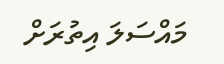މައްސަލަ އިތުރަށް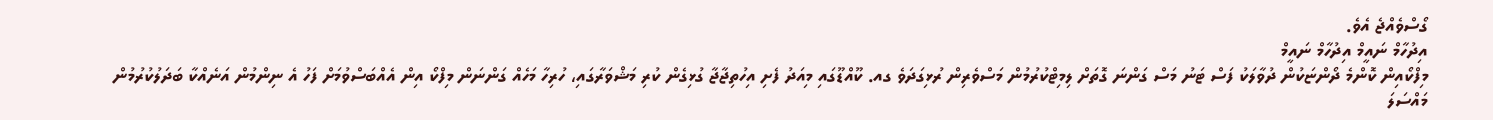ގޯސްވެއްޖެ އެވެ.
އިދުހާމް ނައީމް އިދުހާމް ނައީމް
މިފްކޯއިން ކޮންމެ ދޯންޏަކުން ދުވާލަކު ފަސް ޓަނު މަސް ގަންނަ ގޮތަށް ލިމިޓްކުރުމުން މަސްވެރިން ރުޅިގަދަވެ ގއ. ކޫއްޑޫގައި މިއަދު ފެށި އިހުތިޖާޖާ ގުޅިގެން ކުރި މަޝްވަރާގައި، ހުރިހާ މަހެއް ގަންނަން މިފްކޯ އިން އެއްބަސްވުމަށް ފަހު އެ ނިންމުން އަނެއްކާ ބަދަލުކުރުމުން މައްސަލަ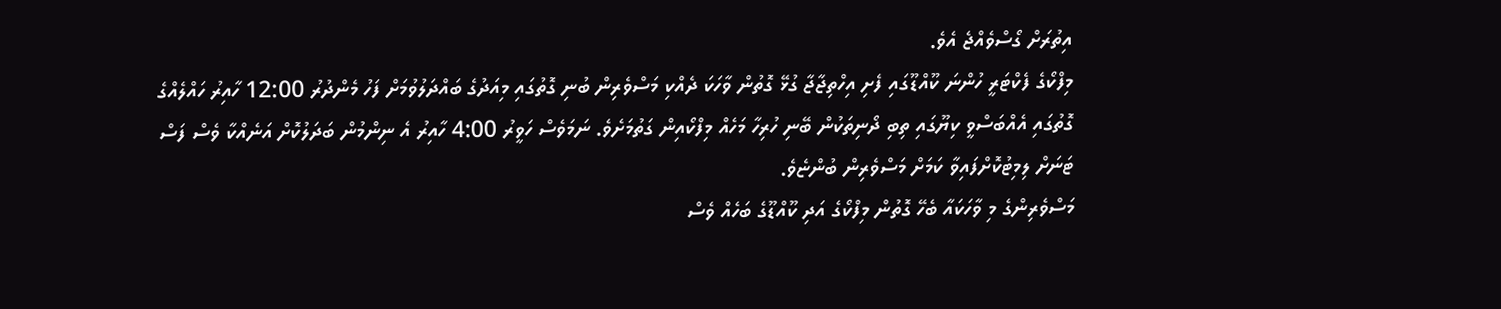އިތުރަށް ގޯސްވެއްޖެ އެވެ.
މިފްކޯގެ ފެކްޓަރީ ހުންނަ ކޫއްޑޫގައި ފެށި އިހްތިޖާޖާ ގުޅޭ ގޮތުން ވާހަކަ ދެއްކި މަސްވެރިން ބުނި ގޮތުގައި މިއަދުގެ ބައްދަލުވުމަށް ފަހު މެންދުރު 12:00 ހާއިރު ހައްލެއްގެ ގޮތުގައި އެއްބަސްވީ ކިޔޫގައި ތިބި ދޯނިތަކުން ބޭނި ހުރިހާ މަހެއް މިފްކޯއިން ގަތުމަށެވެ. ނަމަވެސް ހަވީރު 4:00 ހާއިރު އެ ނިންމުން ބަދަލުކޮށް އަނެއްކާ ވެސް ފަސް ޓަނަށް ލިމިޓުކޮށްފައިވާ ކަމަށް މަސްވެރިން ބުންޏެވެ.
މަސްވެރިންގެ މި ވާހަކައާ ބެހޭ ގޮތުން މިފްކޯގެ އަދި ކޫއްޑޫގެ ބަހެއް ވެސް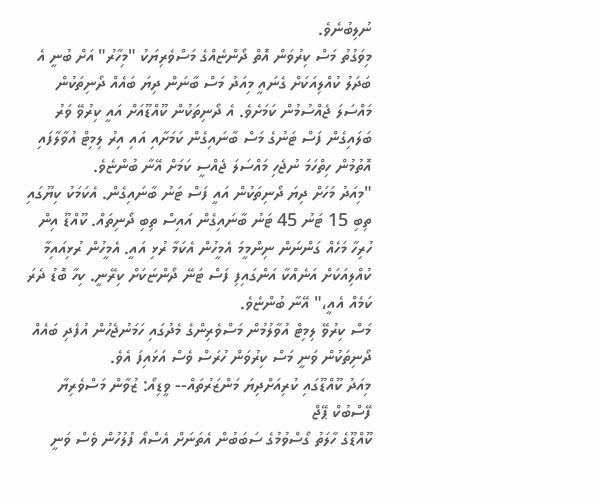ނުލިބުނެވެ.
މިވަގުތު މަސް ކިރުވަން އޮތް ދޯންޏެއްގެ މަސްވެރިޔަކު "މިހާރު" އަށް ބުނީ އެ ބަދަލު ކުއްލިއަކަށް ގެނައީ މިއަދު މަސް ބާނަން ދިޔަ ބައެއް ދޯނިތަކުން މައްސަލަ ޖެއްސުމުން ކަމަށެވެ. އެ ދޯނިތަކުން ކޫއްޑޫއަށް އައީ ކިރުވޭ ވަރު ބަލައިގެން ފަސް ޓަނުގެ މަސް ބާނައިގެން ކަމަށާއި އައި އިރު ލިމިޓް އުވާލާފައި އޮތުމުން ހިތްހަމަ ނުޖެހި މައްސަލަ ޖެއްސީ ކަމަށް އޭނާ ބުންޏެވެ.
"މިއަދު މަހަށް ދިޔަ ދޯނިތަކުން އައީ ފަސް ޓަނު ބާނައިގެން. އެކަމަކު ކިޔޫގައި ތިބި 15 ޓަނު 45 ޓަނު ބާނައިގެން އައިސް ތިބި ދޯނިތައް. ކޫއްޑޫ އިން ހުރިހާ މަހެއް ގަންނަން ނިންމީމަ އެމީހުން އެކަމާ ރުޅި އައީ. އެމީހުން ރުޅިއައިމާ ކުއްލިއަކަށް އަނެއްކާ އަންގައިފި ފަސް ޓަނޭ ދޯންޏަކަށް ކިރޭނީ. ކިހާ ބޮޑު ދެރަ ކަމެއް އެއީ،" އޭނާ ބުންޏެވެ.
މަސް ކިރުވޭ ލިމިޓް އުވާލުމުން މަސްވެރިންގެ މެދުގައި ހަމަނުޖެހުން އުފެދި ބައެއް ދޯނިތަކުން ވަނީ މަސް ކިރުވަން ހުރަސް ވެސް އަޅައިފަ އެވެ.
މިއަދު ކޫއްޑޫގައި ކުރިއަށްދިޔަ މަންޒަރުތައް-- ވީޑިއޯ: ޒުވާން މަސްވެރިޔާ ފޭސްބުކް ޕޭޖް
ކޫއްޑޫގެ ހާލަތު ގޯސްވުމުގެ ސަބަބުން އެތަނަށް އެސްއޯ ފުލުހުން ވެސް ވަނީ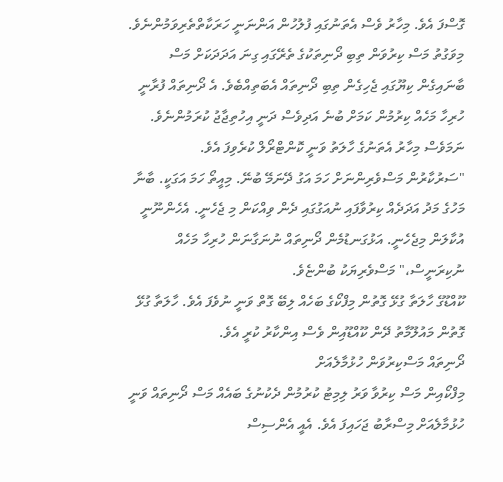ގޮސްފަ އެވެ. މިހާރު ވެސް އެތަނުގައި ފުލުހުން އަންނަނީ ހަރަކާތްތެރިވަމުންނެވެ.
މިވަގުތު މަސް ކިރުވަން ތިބި ދޯނިތަކުގެ ތެރޭގައި ގިނަ އަދަދަކަށް މަސް ބާނައިގެން ކިޔޫގައި ޖެހިގެން ތިބި ދޯނިތައް އެބަތިއްބެވެ. އެ ދޯނިތައް ފުރާނީ ހުރިހާ މަހެއް ކިރުމުން ކަމަށް ބުނެ އަދިވެސް ދަނީ އިހުތިޖާޖު ކުރަމުންނެވެ. ނަމަވެސް މިހާރު އެތަނުގެ ހާލަތު ވަނީ ކޮންޓްރޯލް ކުރެވިފަ އެވެ.
"ސަރުކާރުން މަސްވެރިންނަށް ހަމަ އަގު ދޭނަމޭ ބުނޭ. މިއީތޯ ހަމަ އަގަކީ. ބާނާ މަހުގެ މަދު އަދަދެއް ކިރުވާފައި ނުއަގުގައި ދެން ވިއްކަން މި ޖެހެނީ. އެހެންނޫނީ އުކާލަން މިޖެހެނީ. އަޅުގަނޑުމެން ދޯނިތައް ނުނަގާނަން ހުރިހާ މަހެއް ނުކިރަނީސް،" މަސްވެރިޔަކު ބުންޏެވެ.
ކޫއްޑޫގެ ހާލަތާ ގުޅޭ ގޮތުން މިފްކޯގެ ބަހެއް ލިބޭ ގޮތް ވަނީ ނުވެފަ އެވެ. ހާލަތާ ގުޅޭ ގޮތުން މައުލޫމާތު ދޭން ކޫއްޑޫއިން ވެސް އިންކާރު ކުރީ އެވެ.
ދޯނިތައް މަސްކިރުވަން ހުޅުމާލެއަށް
މިފްކޯއިން މަސް ކިރުވާ ވަރު ލިމިޓު ކުރުމުން ދެކުނުގެ ބައެއް މަސް ދޯނިތައް ވަނީ ހުޅުމާލެއަށް މިސްރާބު ޖަހައިފަ އެވެ. އެއީ އެންސިސް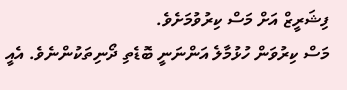ފިޝަރީޒް އަށް މަސް ކިރުވުމަށެވެ.
މަސް ކިރުވަން ހުޅުމާލެ އަންނަނީ ބޮޑެތި ދޯނިތަކުންނެވެ. އެއީ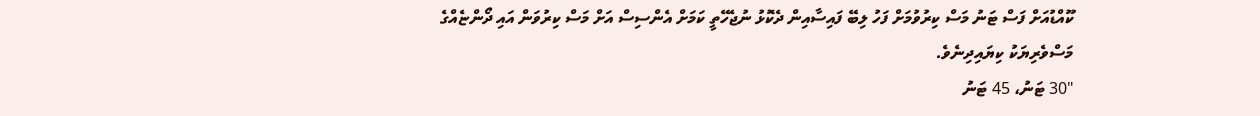ކޫއްޑުއަށް ފަސް ޓަނު މަސް ކިރުވުމަށް ފަހު ލިބޭ ފައިސާއިން ދެކޮޅު ނުޖެހޭތީ ކަމަށް އެންސިސް އަށް މަސް ކިރުވަން އައި ދޯންޏެއްގެ މަސްވެރިޔަކު ކިޔައިދިނެވެ.
"30 ޓަނު، 45 ޓަނު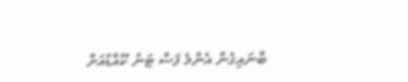ބާނައިގެން އެންމެ ފަސް ޓަނު ކޫއްޑުއަށް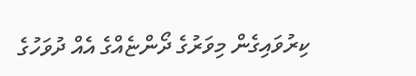ކިރުވައިގެން މިވަރުގެ ދޯންޏެއްގެ އެއް ދުވަހުގެ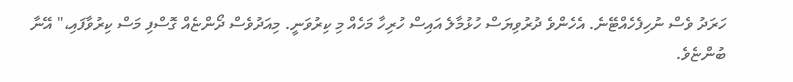ހަރަދު ވެސް ނުހިފެހެއްޓޭނެ. އެހެންވެ ދުރުވިޔަސް ހުޅުމާލެ އައިސް ހުރިހާ މަހެއް މި ކިރުވަނީ. މިއަދުވެސް ދޯންޏެއް ގޮސްފި މަސް ކިރުވާފައި،" އޭނާ ބުންޏެވެ.